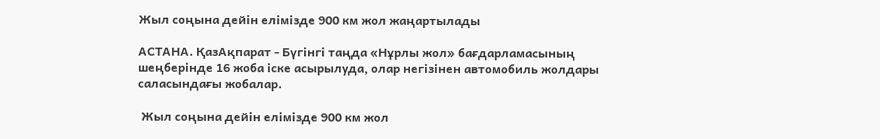Жыл соңына дейін елімізде 900 км жол жаңартылады

АСТАНА. ҚазАқпарат - Бүгінгі таңда «Нұрлы жол» бағдарламасының шеңберінде 16 жоба іске асырылуда, олар негізінен автомобиль жолдары саласындағы жобалар.

 Жыл соңына дейін елімізде 900 км жол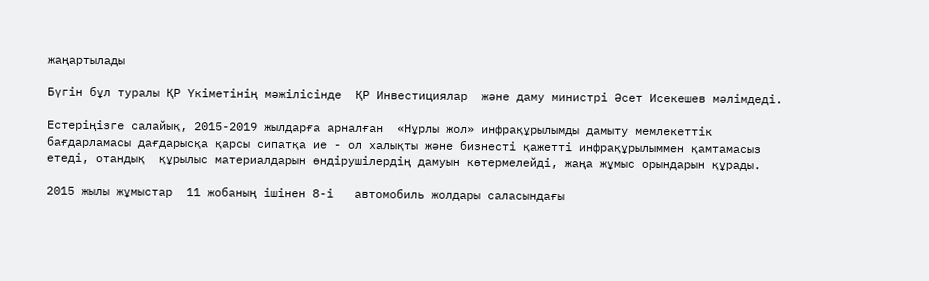жаңартылады

Бүгін бұл туралы ҚР Үкіметінің мәжілісінде  ҚР Инвестициялар  және даму министрі Әсет Исекешев мәлімдеді.

Естеріңізге салайық, 2015-2019 жылдарға арналған  «Нұрлы жол» инфрақұрылымды дамыту мемлекеттік бағдарламасы дағдарысқа қарсы сипатқа ие - ол халықты және бизнесті қажетті инфрақұрылыммен қамтамасыз етеді, отандық  құрылыс материалдарын өндірушілердің дамуын көтермелейді, жаңа жұмыс орындарын құрады.

2015 жылы жұмыстар  11 жобаның ішінен 8-і   автомобиль жолдары саласындағы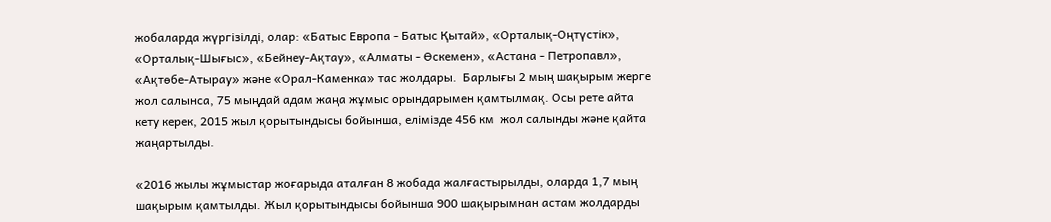жобаларда жүргізілді, олар: «Батыс Европа - Батыс Қытай», «Орталық-Оңтүстік», «Орталық-Шығыс», «Бейнеу-Ақтау», «Алматы - Өскемен», «Астана - Петропавл», «Ақтөбе-Атырау» және «Орал-Каменка» тас жолдары.  Барлығы 2 мың шақырым жерге жол салынса, 75 мыңдай адам жаңа жұмыс орындарымен қамтылмақ. Осы рете айта кету керек, 2015 жыл қорытындысы бойынша, елімізде 456 км  жол салынды және қайта жаңартылды.

«2016 жылы жұмыстар жоғарыда аталған 8 жобада жалғастырылды, оларда 1,7 мың шақырым қамтылды. Жыл қорытындысы бойынша 900 шақырымнан астам жолдарды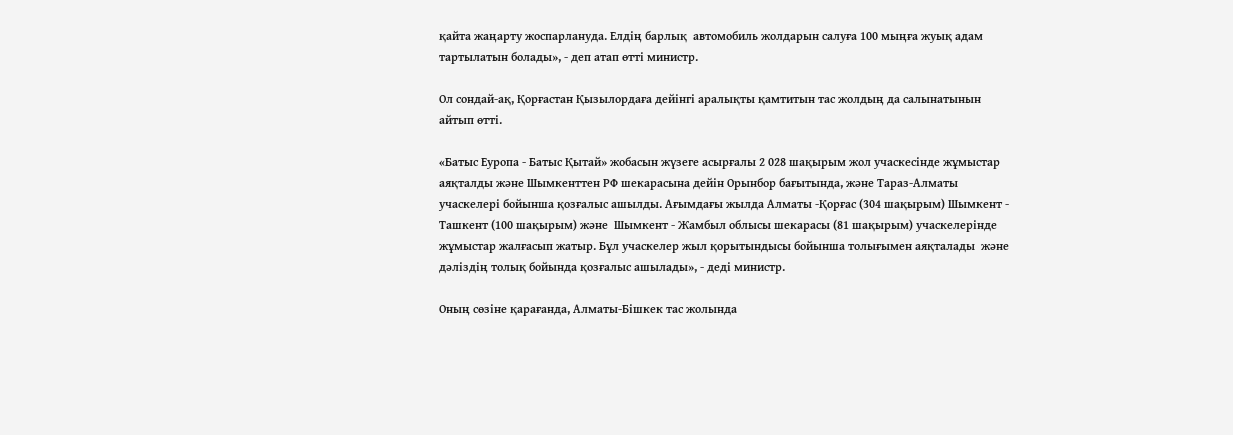қайта жаңарту жоспарлануда. Елдің барлық  автомобиль жолдарын салуға 100 мыңға жуық адам тартылатын болады», - деп атап өтті министр.

Ол сондай-ақ, Қорғастан Қызылордаға дейінгі аралықты қамтитын тас жолдың да салынатынын айтып өтті.

«Батыс Еуропа - Батыс Қытай» жобасын жүзеге асырғалы 2 028 шақырым жол учаскесінде жұмыстар аяқталды және Шымкенттен РФ шекарасына дейін Орынбор бағытында, және Тараз-Алматы учаскелері бойынша қозғалыс ашылды. Ағымдағы жылда Алматы -Қорғас (304 шақырым) Шымкент - Ташкент (100 шақырым) және  Шымкент - Жамбыл облысы шекарасы (81 шақырым) учаскелерінде жұмыстар жалғасып жатыр. Бұл учаскелер жыл қорытындысы бойынша толығымен аяқталады  және дәліздің толық бойында қозғалыс ашылады», - деді министр.

Оның сөзіне қарағанда, Алматы-Бішкек тас жолында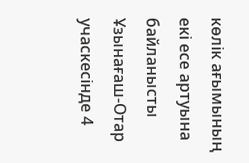көлік ағымының екі есе артуына байланысты Ұзынағаш-Отар учаскесінде 4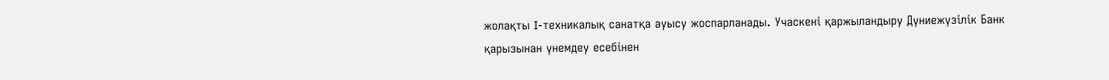жолақты I-техникалық санатқа ауысу жоспарланады. Учаскені қаржыландыру Дүниежүзілік Банк қарызынан үнемдеу есебінен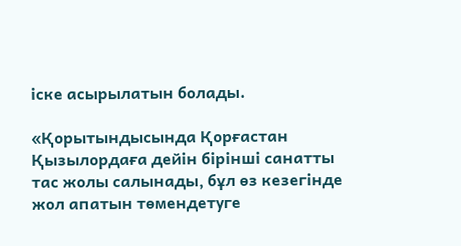іске асырылатын болады.

«Қорытындысында Қорғастан Қызылордаға дейін бірінші санатты тас жолы салынады, бұл өз кезегінде жол апатын төмендетуге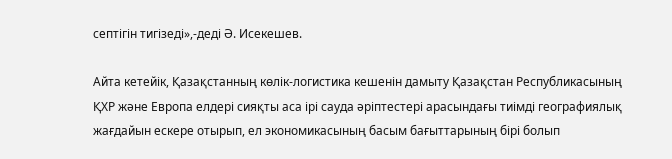септігін тигізеді»,-деді Ә. Исекешев.

Айта кетейік, Қазақстанның көлік-логистика кешенін дамыту Қазақстан Республикасының ҚХР және Европа елдері сияқты аса ірі сауда әріптестері арасындағы тиімді географиялық жағдайын ескере отырып, ел экономикасының басым бағыттарының бірі болып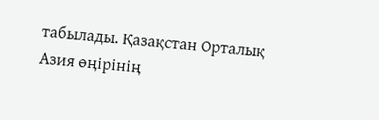табылады. Қазақстан Орталық Азия өңірінің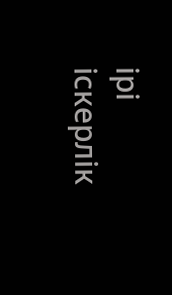ірі іскерлік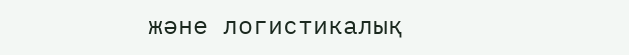және логистикалық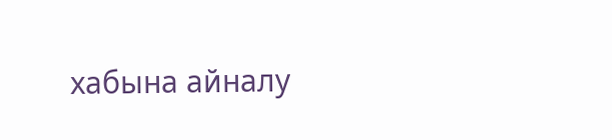хабына айналу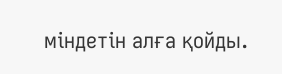міндетін алға қойды.